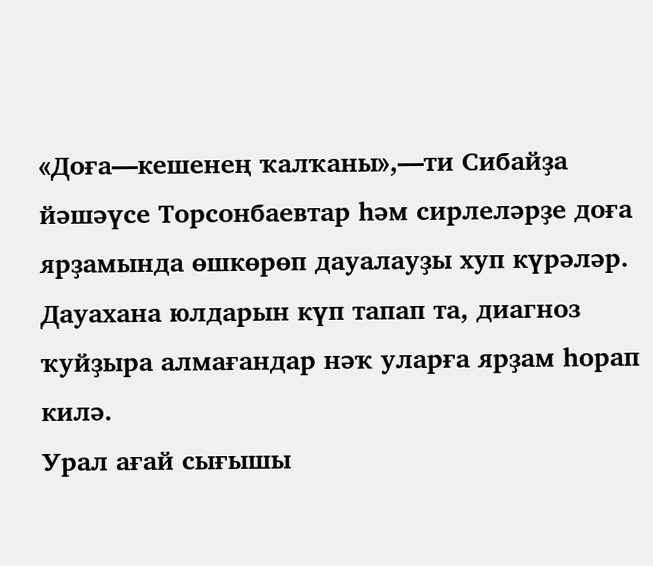«Доға—кешенең ҡалҡаны»,—ти Сибайҙа йәшәүсе Торсонбаевтар һәм сирлеләрҙе доға ярҙамында өшкөрөп дауалауҙы хуп күрәләр. Дауахана юлдарын күп тапап та, диагноз ҡуйҙыра алмағандар нәҡ уларға ярҙам һорап килә.
Урал ағай сығышы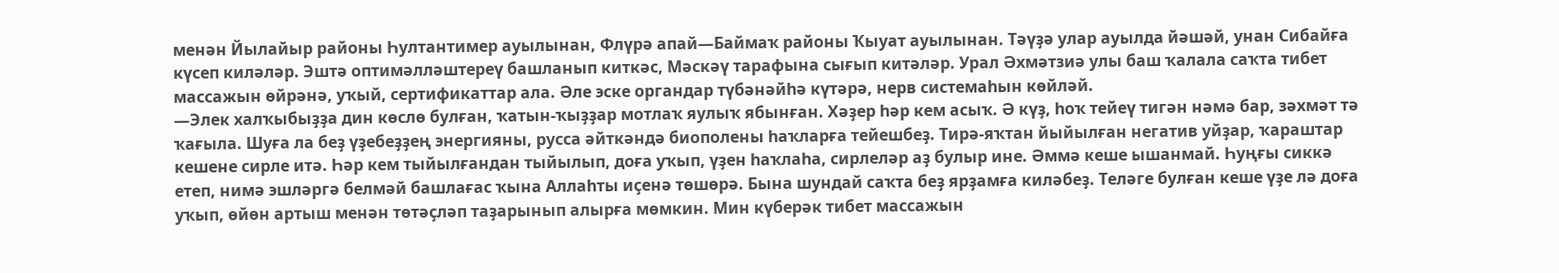менән Йылайыр районы Һултантимер ауылынан, Флүрә апай—Баймаҡ районы Ҡыуат ауылынан. Тәүҙә улар ауылда йәшәй, унан Сибайға күсеп киләләр. Эштә оптимәлләштереү башланып киткәс, Мәскәү тарафына сығып китәләр. Урал Әхмәтзиә улы баш ҡалала саҡта тибет массажын өйрәнә, уҡый, сертификаттар ала. Әле эске органдар түбәнәйһә күтәрә, нерв системаһын көйләй.
—Элек халҡыбыҙҙа дин көслө булған, ҡатын-ҡыҙҙар мотлаҡ яулыҡ ябынған. Хәҙер һәр кем асыҡ. Ә күҙ, һоҡ тейеү тигән нәмә бар, зәхмәт тә ҡағыла. Шуға ла беҙ үҙебеҙҙең энергияны, русса әйткәндә биополены һаҡларға тейешбеҙ. Тирә-яҡтан йыйылған негатив уйҙар, ҡараштар кешене сирле итә. Һәр кем тыйылғандан тыйылып, доға уҡып, үҙен һаҡлаһа, сирлеләр аҙ булыр ине. Әммә кеше ышанмай. Һуңғы сиккә етеп, нимә эшләргә белмәй башлағас ҡына Аллаһты иҫенә төшөрә. Бына шундай саҡта беҙ ярҙамға киләбеҙ. Теләге булған кеше үҙе лә доға уҡып, өйөн артыш менән төтәҫләп таҙарынып алырға мөмкин. Мин күберәк тибет массажын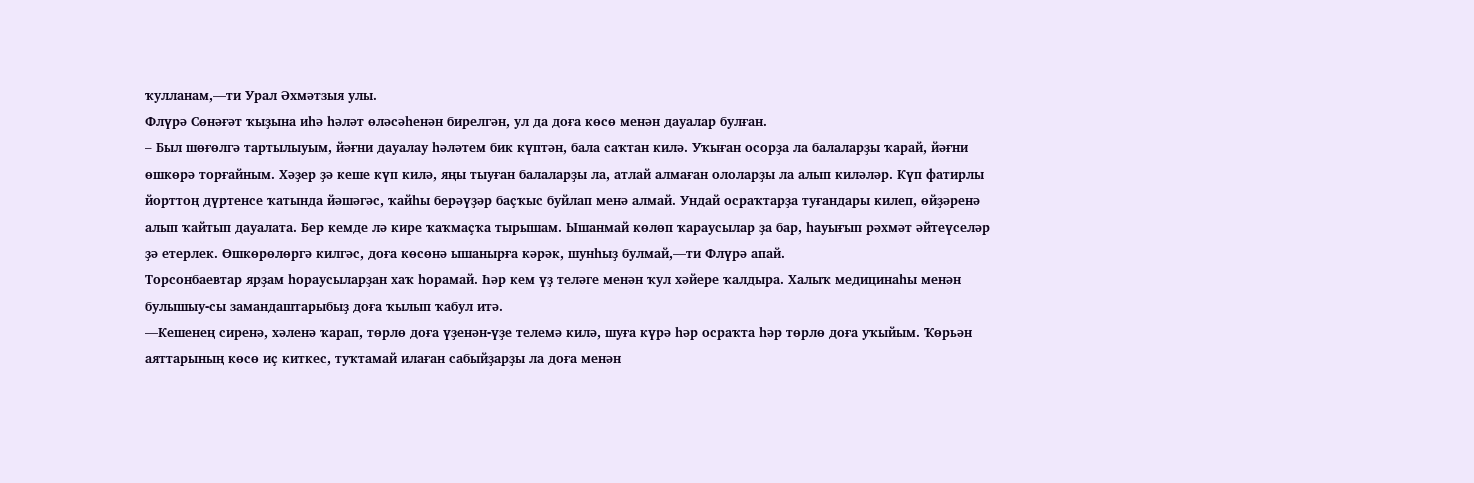ҡулланам,—ти Урал Әхмәтзыя улы.
Флүрә Сөнәғәт ҡыҙына иһә һәләт өләсәһенән бирелгән, ул да доға көсө менән дауалар булған.
– Был шөғөлгә тартылыуым, йәғни дауалау һәләтем бик күптән, бала саҡтан килә. Уҡыған осорҙа ла балаларҙы ҡарай, йәғни өшкөрә торғайным. Хәҙер ҙә кеше күп килә, яңы тыуған балаларҙы ла, атлай алмаған ололарҙы ла алып киләләр. Күп фатирлы йорттоң дүртенсе ҡатында йәшәгәс, ҡайһы берәүҙәр баҫҡыс буйлап менә алмай. Ундай осраҡтарҙа туғандары килеп, өйҙәренә алып ҡайтып дауалата. Бер кемде лә кире ҡаҡмаҫҡа тырышам. Ышанмай көлөп ҡараусылар ҙа бар, һауығып рәхмәт әйтеүселәр ҙә етерлек. Өшкөрөлөргә килгәс, доға көсөнә ышанырға кәрәк, шунһыҙ булмай,—ти Флүрә апай.
Торсонбаевтар ярҙам һораусыларҙан хаҡ һорамай. Һәр кем үҙ теләге менән ҡул хәйере ҡалдыра. Халыҡ медицинаһы менән булышыу-сы замандаштарыбыҙ доға ҡылып ҡабул итә.
—Кешенең сиренә, хәленә ҡарап, төрлө доға үҙенән-үҙе телемә килә, шуға күрә һәр осраҡта һәр төрлө доға уҡыйым. Ҡөрьән аяттарының көсө иҫ киткес, туҡтамай илаған сабыйҙарҙы ла доға менән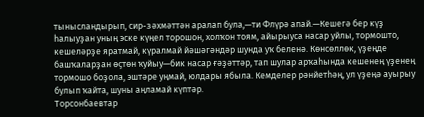тынысландырып, сир-зәхмәттән аралап була,—ти Флүрә апай.—Кешегә бер күҙ һалыуҙан уның эске күңел торошон, холҡон тоям, айырыуса насар уйлы, тормошто, кешеләрҙе яратмай, күралмай йәшәгәндәр шунда уҡ беленә. Көнсөллөк, үҙеңде башҡаларҙан өҫтөн ҡуйыу—бик насар ғәҙәттәр, тап шулар арҡаһында кешенең үҙенең тормошо боҙола, эштәре уңмай, юлдары ябыла. Кемделер рәнйетһәң, ул үҙеңә ауырыу булып ҡайта, шуны аңламай күптәр.
Торсонбаевтар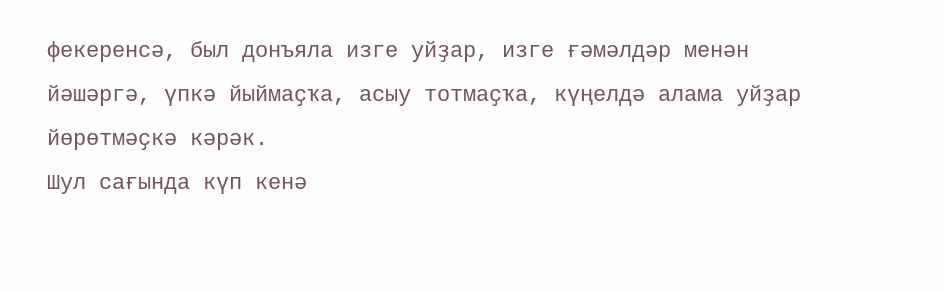фекеренсә, был донъяла изге уйҙар, изге ғәмәлдәр менән йәшәргә, үпкә йыймаҫҡа, асыу тотмаҫҡа, күңелдә алама уйҙар йөрөтмәҫкә кәрәк.
Шул сағында күп кенә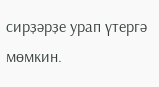сирҙәрҙе урап үтергә мөмкин.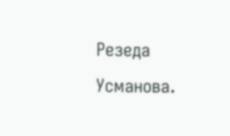Резеда Усманова.